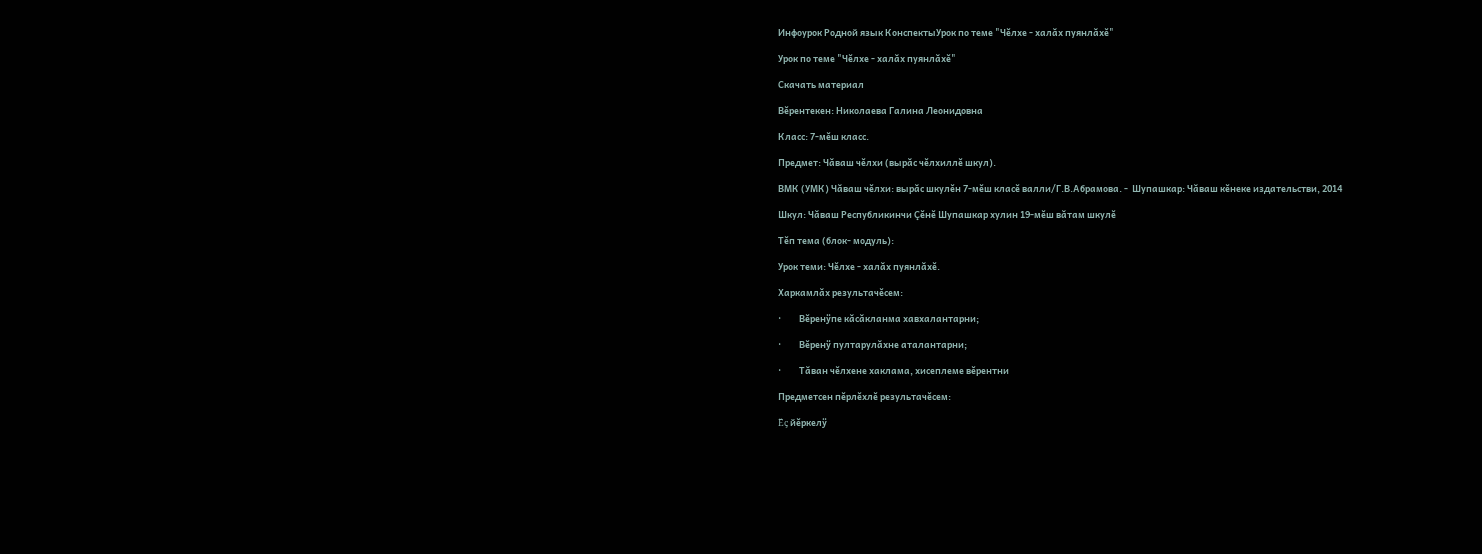Инфоурок Родной язык КонспектыУрок по теме "Чĕлхе - халăх пуянлăхĕ"

Урок по теме "Чĕлхе - халăх пуянлăхĕ"

Скачать материал

Вĕрентекен: Николаева Галина Леонидовна

Класс: 7-мĕш класс.

Предмет: Чăваш чĕлхи (вырăс чĕлхиллĕ шкул).

ВМК (УМК) Чăваш чĕлхи: вырăс шкулĕн 7-мĕш класĕ валли/Г.В.Абрамова. -  Шупашкар: Чăваш кĕнеке издательстви, 2014

Шкул: Чăваш Республикинчи Çĕнĕ Шупашкар хулин 19-мĕш вăтам шкулĕ

Тĕп тема (блок- модуль):

Урок теми: Чĕлхе - халăх пуянлăхĕ.

Харкамлăх результачĕсем:

·         Вĕренÿпе кăсăкланма хавхалантарни;

·         Вĕренÿ пултарулăхне аталантарни;

·         Тăван чĕлхене хаклама, хисеплеме вĕрентни

Предметсен пĕрлĕхлĕ результачĕсем:

Ĕç йĕркелÿ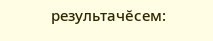результачĕсем: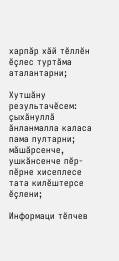харпăр хăй тĕллĕн ĕçлес туртăма аталантарни;

Хутшăну результачĕсем: çыхăнуллă  ăнланмалла каласа пама пултарни; мăшăрсенче, ушкăнсенче пĕр-пĕрне хисеплесе тата килĕштерсе ĕçлени;

Информаци тĕпчев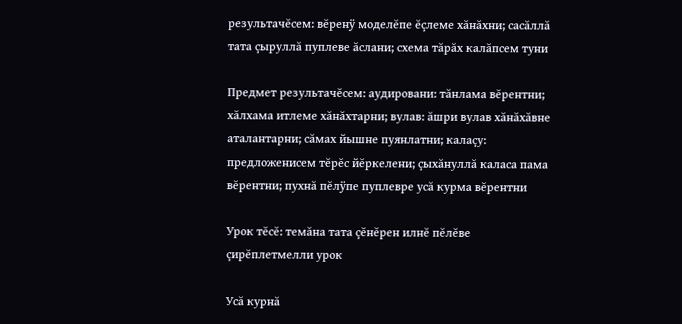результачĕсем: вĕренÿ моделĕпе ĕçлеме хăнăхни; сасăллă тата çыруллă пуплеве ăслани; схема тăрăх калăпсем туни

Предмет результачĕсем: аудировани: тăнлама вĕрентни; хăлхама итлеме хăнăхтарни; вулав: ăшри вулав хăнăхăвне аталантарни; сăмах йышне пуянлатни; калаçу: предложенисем тĕрĕс йĕркелени; çыхăнуллă каласа пама вĕрентни; пухнă пĕлÿпе пуплевре усă курма вĕрентни

Урок тĕсĕ: темăна тата çĕнĕрен илнĕ пĕлĕве çирĕплетмелли урок

Усă курнă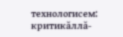технологисем: критикăллă-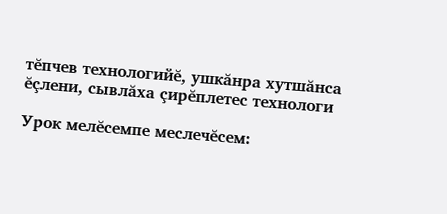тĕпчев технологийĕ, ушкăнра хутшăнса ĕçлени, сывлăха çирĕплетес технологи

Урок мелĕсемпе меслечĕсем: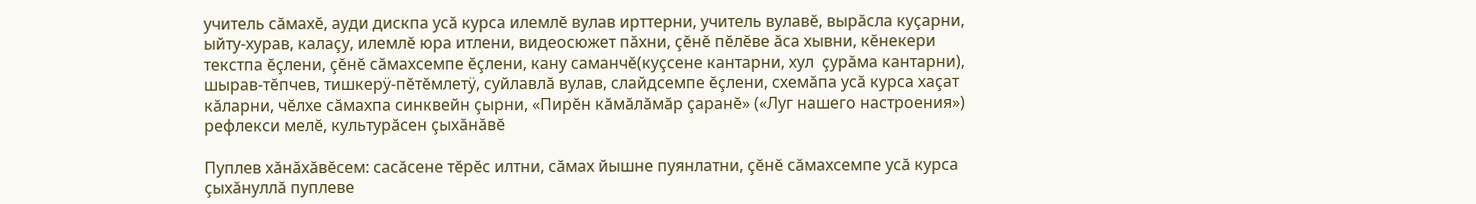учитель сăмахĕ, ауди дискпа усă курса илемлĕ вулав ирттерни, учитель вулавĕ, вырăсла куçарни, ыйту-хурав, калаçу, илемлĕ юра итлени, видеосюжет пăхни, çĕнĕ пĕлĕве ăса хывни, кĕнекери текстпа ĕçлени, çĕнĕ сăмахсемпе ĕçлени, кану саманчĕ(куçсене кантарни, хул  çурăма кантарни), шырав-тĕпчев, тишкерÿ-пĕтĕмлетÿ, суйлавлă вулав, слайдсемпе ĕçлени, схемăпа усă курса хаçат кăларни, чĕлхе сăмахпа синквейн çырни, «Пирĕн кăмăлăмăр çаранĕ» («Луг нашего настроения») рефлекси мелĕ, культурăсен çыхăнăвĕ

Пуплев хăнăхăвĕсем: сасăсене тĕрĕс илтни, сăмах йышне пуянлатни, çĕнĕ сăмахсемпе усă курса çыхăнуллă пуплеве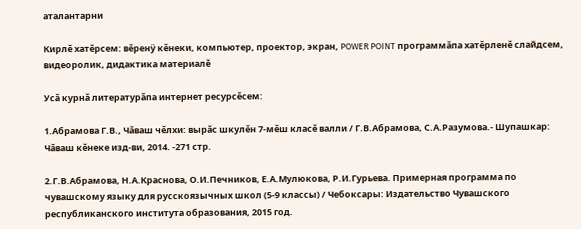аталантарни

Кирлĕ хатĕрсем: вĕренÿ кĕнеки, компьютер, проектор, экран, POWER POINT программăпа хатĕрленĕ слайдсем, видеоролик, дидактика материалĕ

Усă курнă литературăпа интернет ресурсĕсем:

1.Абрамова Г.В., Чăваш чĕлхи: вырăс шкулĕн 7-мĕш класĕ валли / Г.В.Абрамова, С.А.Разумова.- Шупашкар: Чăваш кĕнеке изд-ви, 2014. -271 стр.

2.Г.В.Абрамова, Н.А.Краснова, О.И.Печников, Е.А.Мулюкова, Р.И.Гурьева. Примерная программа по чувашскому языку для русскоязычных школ (5-9 классы) / Чебоксары: Издательство Чувашского республиканского института образования, 2015 год.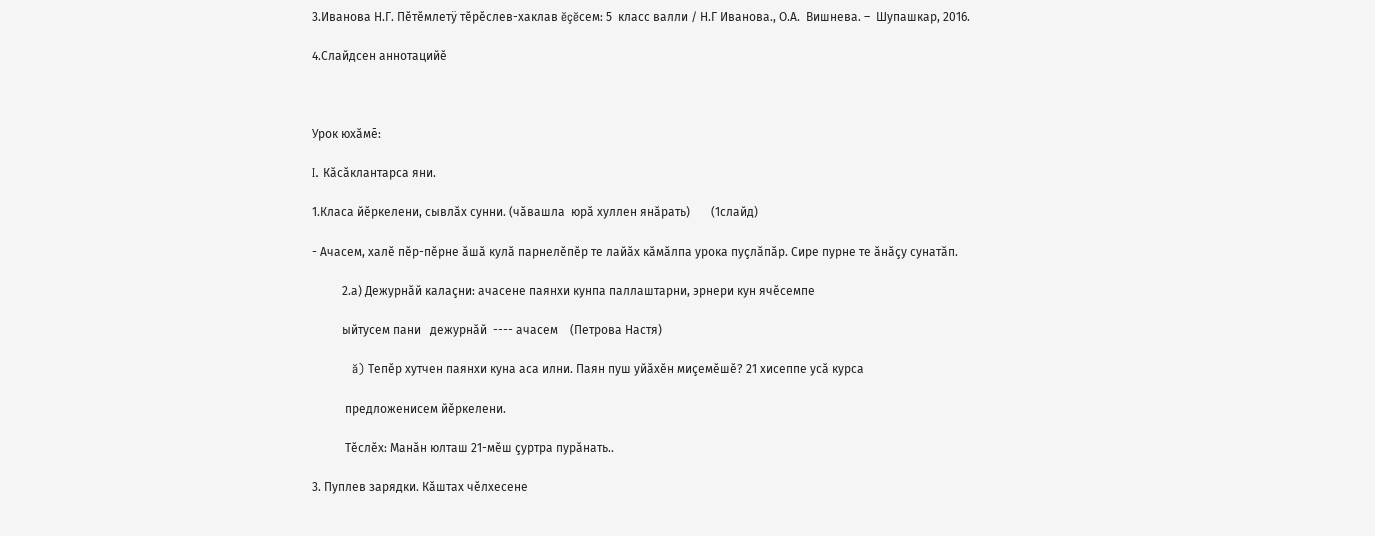3.Иванова Н.Г. Пĕтĕмлетÿ тĕрĕслев-хаклав ĕçĕсем: 5  класс валли / Н.Г Иванова., О.А.  Вишнева. –  Шупашкар, 2016.

4.Слайдсен аннотацийĕ



Урок юхăмē:

I. Кăсăклантарса яни.

1.Класа йĕркелени, сывлăх сунни. (чăвашла  юрă хуллен янăрать)       (1слайд)

- Ачасем, халĕ пĕр-пĕрне ăшă кулă парнелĕпĕр те лайăх кăмăлпа урока пуçлăпăр. Сире пурне те ăнăçу сунатăп.

          2.а) Дежурнăй калаçни: ачасене паянхи кунпа паллаштарни, эрнери кун ячĕсемпе

          ыйтусем пани   дежурнăй  ---- ачасем    (Петрова Настя)

          ă) Тепĕр хутчен паянхи куна аса илни. Паян пуш уйăхĕн миçемĕшĕ? 21 хисеппе усă курса

           предложенисем йĕркелени.

           Тĕслĕх: Манăн юлташ 21-мĕш çуртра пурăнать..

3. Пуплев зарядки. Кăштах чĕлхесене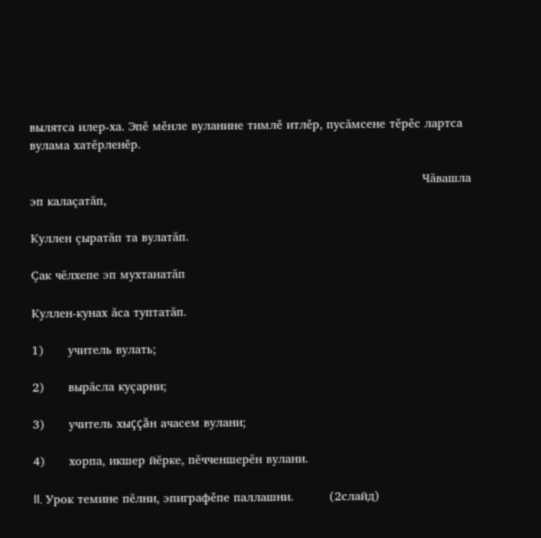вылятса илер-ха. Эпě мěнле вуланине тимлě итлěр, пусăмсене тěрěс лартса вулама хатěрленěр.

                                                                                                  Чăвашла эп калаçатăп,

Куллен çыратăп та вулатăп.

Çак чĕлхепе эп мухтанатăп

Куллен-кунах ăса туптатăп.

1)      учитель вулать;

2)      вырăсла куçарни;

3)      учитель хыççăн ачасем вулани;

4)      хорпа, икшер йĕрке, пĕчченшерĕн вулани.

II. Урок темине пĕлни, эпиграфěпе паллашни.         (2слайд)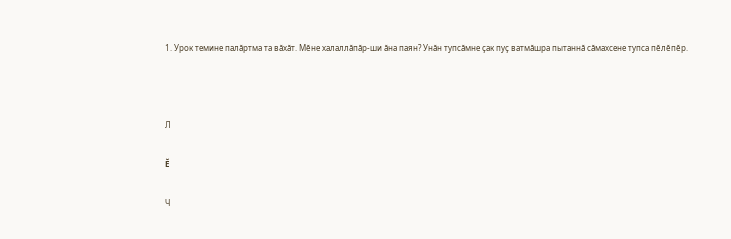1. Урок темине палăртма та вăхăт. Мĕне халаллăпăр-ши ăна паян? Унăн тупсăмне çак пуç ватмăшра пытаннă сăмахсене тупса пĕлĕпĕр.



Л

Ĕ

Ч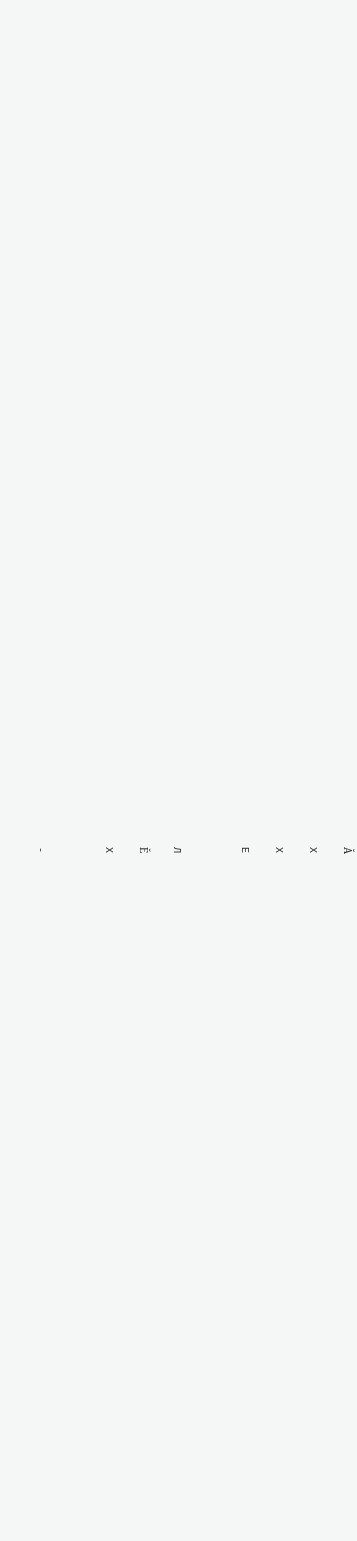Ă

Х

Х

Е



Л

Ĕ

Х



-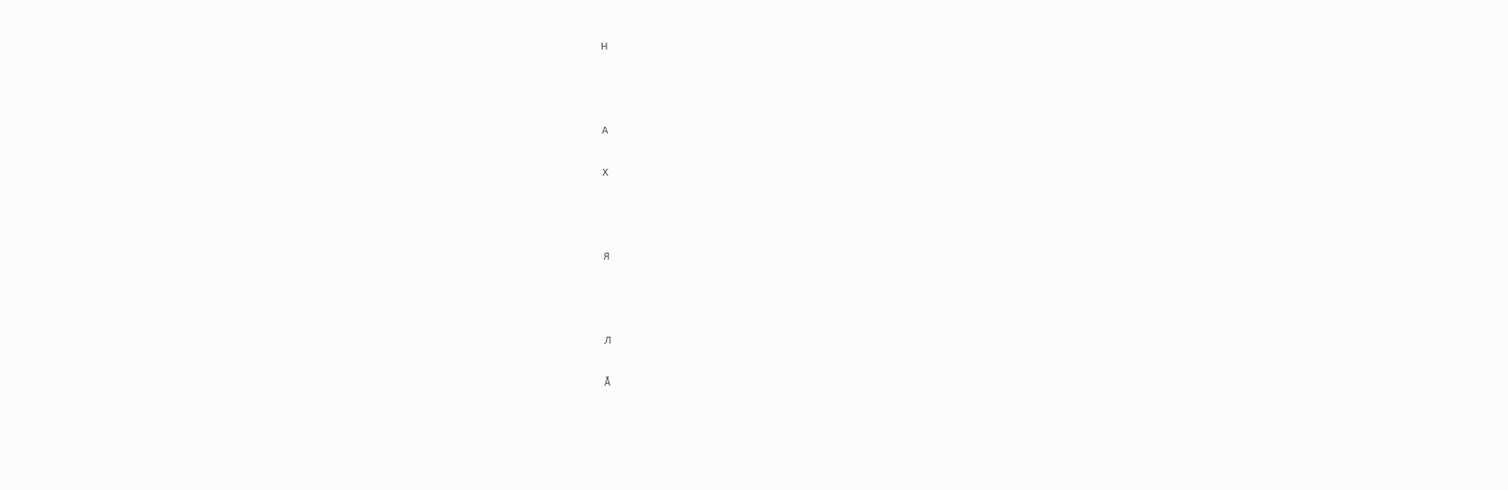Н



А

Х



Я



Л

Ă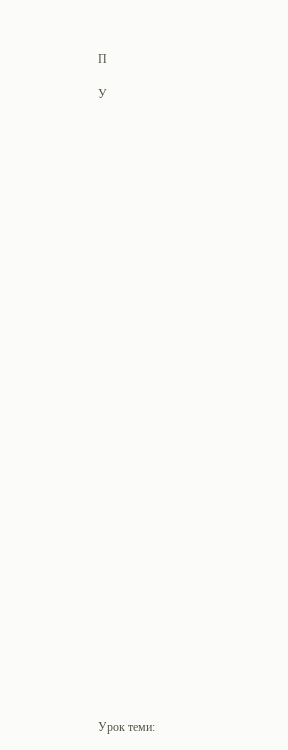П

У



































Урок теми: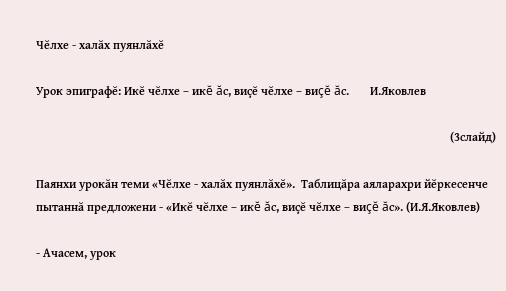Чĕлхе - халăх пуянлăхĕ

Урок эпиграфĕ: Икĕ чĕлхе – икĕ ăс, виçĕ чĕлхе – виçĕ ăс.       И.Яковлев

                                                                                                                                          (3слайд)

Паянхи урокăн теми «Чĕлхе - халăх пуянлăхĕ».  Таблицăра аяларахри йĕркесенче пытаннă предложени - «Икĕ чĕлхе – икĕ ăс, виçĕ чĕлхе – виçĕ ăс». (И.Я.Яковлев)

- Ачасем, урок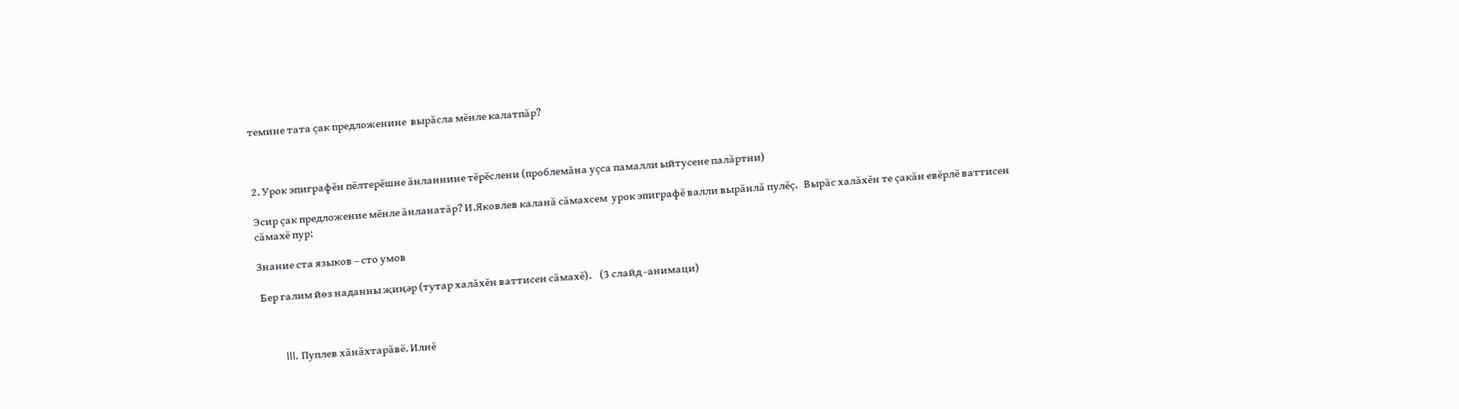темине тата çак предложенине  вырăсла мĕнле калатпăр?



2. Урок эпиграфĕн пĕлтерĕшне ăнланнине тĕрĕслени (проблемăна уçса памалли ыйтусене палăртни)

Эсир çак предложение мĕнле ăнланатăр? И.Яковлев каланă сăмахсем  урок эпиграфĕ валли вырăнлă пулĕç.   Вырăс халăхĕн те çакăн евĕрлĕ ваттисен сăмахĕ пур:

Знание ста языков – сто умов

 Бер галим йөз наданны җиңәр (тутар халăхĕн ваттисен сăмахĕ).    (3 слайд -анимаци)



        III. Пуплев хăнăхтарăвĕ. Илнĕ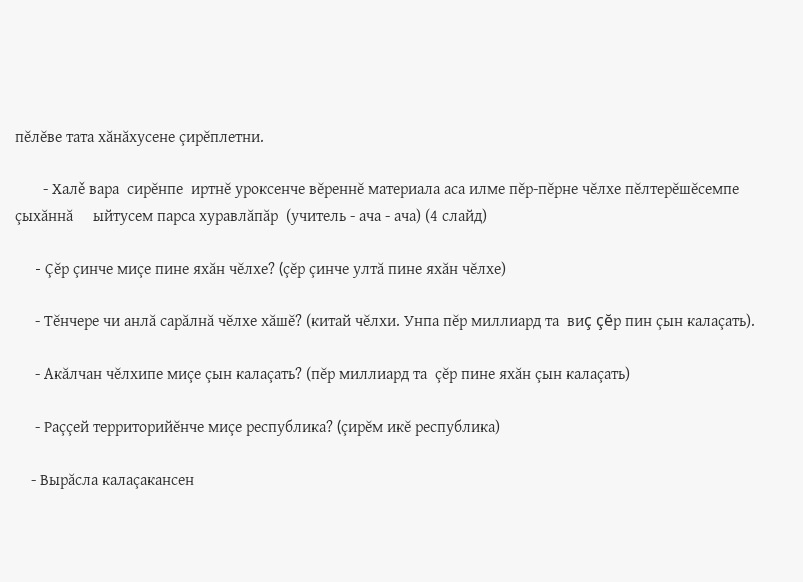пĕлĕве тата хăнăхусене çирĕплетни.

       - Халě вара  сирĕнпе  иртнĕ уроксенче вĕреннĕ материала аса илме пĕр-пĕрне чĕлхе пĕлтерĕшĕсемпе  çыхăннă     ыйтусем парса хуравлăпăр  (учитель - ача - ача) (4 слайд)

     - Çĕр çинче миçе пине яхăн чĕлхе? (çĕр çинче ултă пине яхăн чĕлхе)

     - Тĕнчере чи анлă сарăлнă чĕлхе хăшĕ? (китай чĕлхи. Унпа пĕр миллиард та  виç çĕр пин çын калаçать).

     - Акăлчан чĕлхипе миçе çын калаçать? (пĕр миллиард та  çĕр пине яхăн çын калаçать)

     - Раççей территорийĕнче миçе республика? (çирĕм икĕ республика)

    - Вырăсла калаçакансен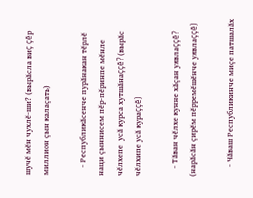шучĕ мĕн чухлĕ-ши? (вырăсла виç çĕр миллион çын калаçать)

    - Республикăсенче пурăнакан тĕрлĕ наци çыннисем пĕр-пĕринпе мĕнле чĕлхепе  усă курса хутшăнаççĕ? (вырăс чĕлхипе усă кураççĕ)

    - Тăван чĕлхе кунне хăçан уявлаççĕ? (нарăсăн çирĕм пĕрремĕшĕнче уявлаççĕ)

     - Чăваш Республикинче миçе патшалăх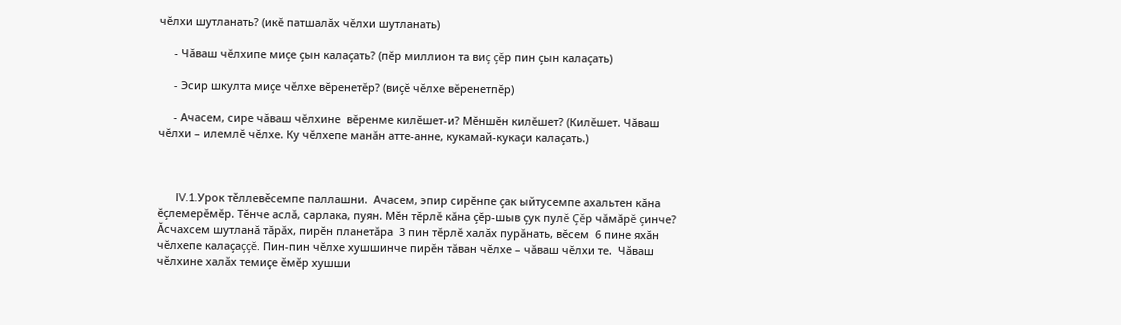чĕлхи шутланать? (икĕ патшалăх чĕлхи шутланать)

     - Чăваш чĕлхипе миçе çын калаçать? (пĕр миллион та виç çĕр пин çын калаçать)

     - Эсир шкулта миçе чĕлхе вĕренетĕр? (виçĕ чĕлхе вĕренетпĕр)

     - Ачасем, сире чăваш чĕлхине  вĕренме килĕшет-и? Мĕншĕн килĕшет? (Килĕшет. Чăваш чĕлхи – илемлĕ чĕлхе. Ку чĕлхепе манăн атте-анне, кукамай-кукаçи калаçать.)



      IV.1.Урок тěллевěсемпе паллашни.  Ачасем, эпир сирĕнпе çак ыйтусемпе ахальтен кăна ĕçлемерĕмĕр. Тĕнче аслă, сарлака, пуян. Мĕн тĕрлĕ кăна çĕр-шыв çук пулĕ Çĕр чăмăрĕ çинче? Ăсчахсем шутланă тăрăх, пирĕн планетăра  3 пин тĕрлĕ халăх пурăнать, вĕсем  6 пине яхăн чĕлхепе калаçаççĕ. Пин-пин чĕлхе хушшинче пирĕн тăван чĕлхе – чăваш чĕлхи те.  Чӑваш чӗлхине халӑх темиҫе ӗмӗр хушши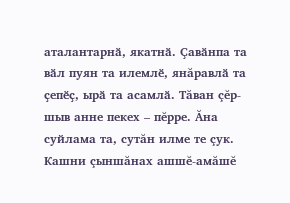аталантарнӑ, якатнӑ. Ҫавӑнпа та вӑл пуян та илемлӗ, янăравлӑ та ҫепӗҫ, ырӑ та асамлӑ. Тăван çĕр-шыв анне пекех – пĕрре. Ăна суйлама та, сутăн илме те çук. Кашни çыншăнах ашшĕ-амăшĕ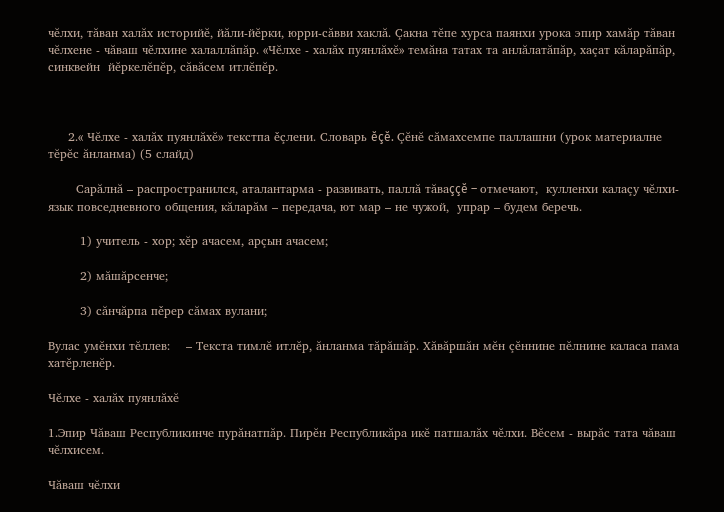чĕлхи, тăван халăх историйĕ, йăли-йĕрки, юрри-сăвви хаклă. Çакна тĕпе хурса паянхи урока эпир хамăр тăван чĕлхене - чăваш чĕлхине халаллăпăр. «Чĕлхе - халăх пуянлăхĕ» темăна татах та анлăлатăпăр, хаçат кăларăпăр, синквейн  йĕркелĕпĕр, сăвăсем итлĕпĕр.



     2.« Чĕлхе - халăх пуянлăхĕ» текстпа ěçлени. Словарь ĕçĕ. Çĕнĕ сăмахсемпе паллашни (урок материалне тĕрĕс ăнланма) (5 слайд)

       Сарăлнă – распространился, аталантарма - развивать, паллă тăваççĕ – отмечают,  кулленхи калаçу чĕлхи- язык повседневного общения, кăларăм – передача, ют мар – не чужой,  упрар – будем беречь.

        1) учитель - хор; хĕр ачасем, арçын ачасем;

        2) мăшăрсенче;

        3) сăнчăрпа пěрер сăмах вулани;

Вулас умĕнхи тĕллев:    – Текста тимлĕ итлĕр, ăнланма тăрăшăр. Хăвăршăн мĕн çĕннине пĕлнине каласа пама хатĕрленĕр.

Чĕлхе - халăх пуянлăхĕ

1.Эпир Чăваш Республикинче пурăнатпăр. Пирĕн Республикăра икĕ патшалăх чĕлхи. Вĕсем - вырăс тата чăваш чĕлхисем.

Чăваш чĕлхи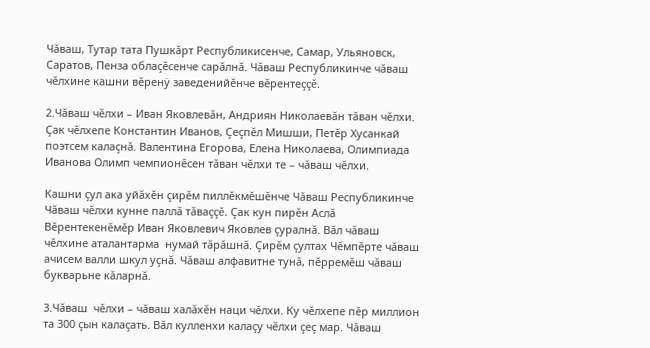Чăваш, Тутар тата Пушкăрт Республикисенче, Самар, Ульяновск, Саратов, Пенза облаçĕсенче сарăлнă. Чăваш Республикинче чăваш чĕлхине кашни вĕренÿ заведенийĕнче вĕрентеççĕ.

2.Чăваш чĕлхи – Иван Яковлевăн, Андриян Николаевăн тăван чĕлхи. Çак чĕлхепе Константин Иванов, Çеçпĕл Мишши, Петĕр Хусанкай  поэтсем калаçнă. Валентина Егорова, Елена Николаева, Олимпиада Иванова Олимп чемпионĕсен тăван чĕлхи те – чăваш чĕлхи.

Кашни çул ака уйăхĕн çирĕм пиллĕкмĕшĕнче Чăваш Республикинче  Чăваш чĕлхи кунне паллă тăваççĕ. Çак кун пирĕн Аслă Вĕрентекенĕмĕр Иван Яковлевич Яковлев çуралнă. Вăл чăваш чĕлхине аталантарма  нумай тăрăшнă. Çирĕм çултах Чĕмпĕрте чăваш ачисем валли шкул уçнă. Чăваш алфавитне тунă, пĕрремĕш чăваш букварьне кăларнă.

3.Чăваш  чĕлхи – чăваш халăхĕн наци чĕлхи. Ку чĕлхепе пĕр миллион та 300 çын калаçать. Вăл кулленхи калаçу чĕлхи çеç мар. Чăваш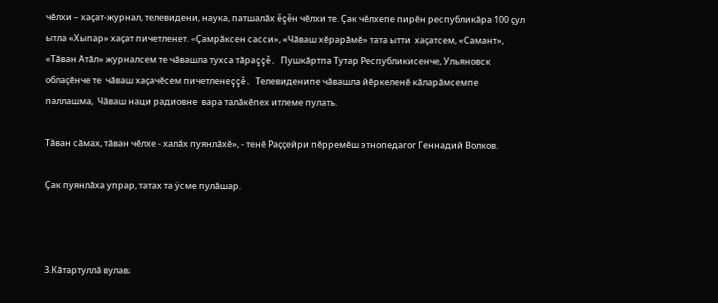чĕлхи – хаçат-журнал, телевидени, наука, патшалăх ĕçĕн чĕлхи те. Çак чĕлхепе пирĕн республикăра 100 çул ытла «Хыпар» хаçат пичетленет. «Çамрăксен сасси», «Чăваш хĕрарăмĕ» тата ытти  хаçатсем, «Самант», «Тăван Атăл» журналсем те чăвашла тухса тăраççĕ. Пушкăртпа Тутар Республикисенче, Ульяновск облаçĕнче те  чăваш хаçачĕсем пичетленеççĕ. Телевиденипе чăвашла йĕркеленĕ кăларăмсемпе паллашма,  Чăваш наци радиовне  вара талăкĕпех итлеме пулать.

Тăван сăмах, тăван чĕлхе - халăх пуянлăхĕ», - тенĕ Раççейри пĕрремĕш этнопедагог Геннадий Волков.

Çак пуянлăха упрар, татах та ÿсме пулăшар.



3.Кăтартуллă вулав;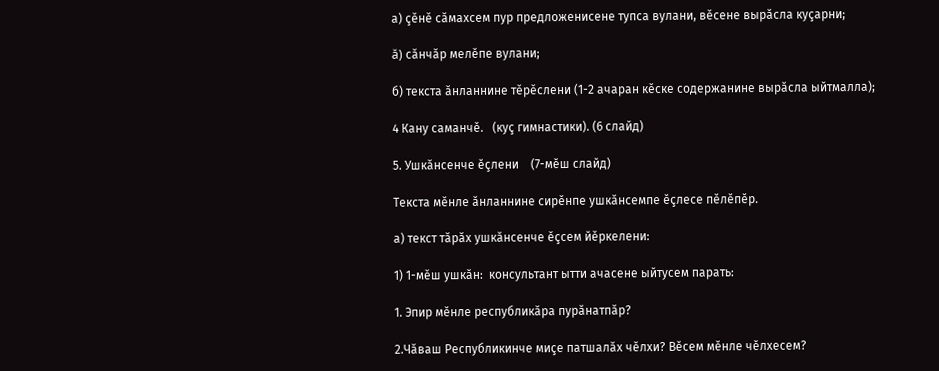а) çěнě сăмахсем пур предложенисене тупса вулани, вěсене вырăсла куçарни;

ă) сăнчăр мелěпе вулани;

б) текста ăнланнине тěрěслени (1-2 ачаран кěске содержанине вырăсла ыйтмалла);

4 Кану саманчě.   (куç гимнастики). (6 слайд)

5. Ушкăнсенче ĕçлени    (7-мĕш слайд)

Текста мĕнле ăнланнине сирěнпе ушкăнсемпе ĕçлесе пĕлĕпĕр.

а) текст тăрăх ушкăнсенче ěçсем йěркелени:

1) 1-мěш ушкăн:  консультант ытти ачасене ыйтусем парать:

1. Эпир мĕнле республикăра пурăнатпăр?

2.Чăваш Республикинче миçе патшалăх чĕлхи? Вĕсем мĕнле чĕлхесем?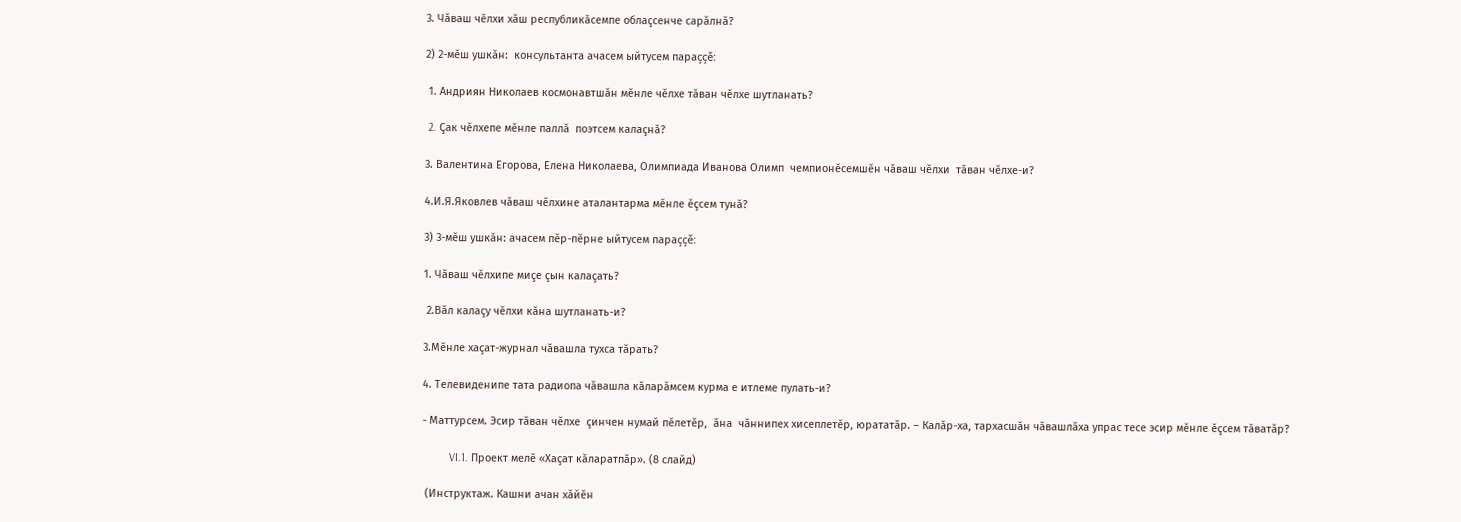3. Чăваш чĕлхи хăш республикăсемпе облаçсенче сарăлнă?

2) 2-мěш ушкăн:  консультанта ачасем ыйтусем параççě:

 1. Андриян Николаев космонавтшăн мĕнле чĕлхе тăван чĕлхе шутланать?

 2. Çак чĕлхепе мĕнле паллă  поэтсем калаçнă?

3. Валентина Егорова, Елена Николаева, Олимпиада Иванова Олимп  чемпионĕсемшĕн чăваш чĕлхи  тăван чĕлхе-и?

4.И.Я.Яковлев чăваш чĕлхине аталантарма мĕнле ĕçсем тунă?

3) 3-мěш ушкăн: ачасем пěр-пěрне ыйтусем параççě:

1. Чăваш чĕлхипе миçе çын калаçать?

 2.Вăл калаçу чĕлхи кăна шутланать-и?

3.Мĕнле хаçат-журнал чăвашла тухса тăрать?

4. Телевиденипе тата радиопа чăвашла кăларăмсем курма е итлеме пулать-и?

- Маттурсем. Эсир тăван чĕлхе  çинчен нумай пĕлетĕр,  ăна  чăннипех хисеплетĕр, юрататăр. – Калăр-ха, тархасшăн чăвашлăха упрас тесе эсир мĕнле ĕçсем тăватăр?

         VI.1. Проект мелĕ «Хаçат кăларатпăр». (8 слайд)

 (Инструктаж. Кашни ачан хăйĕн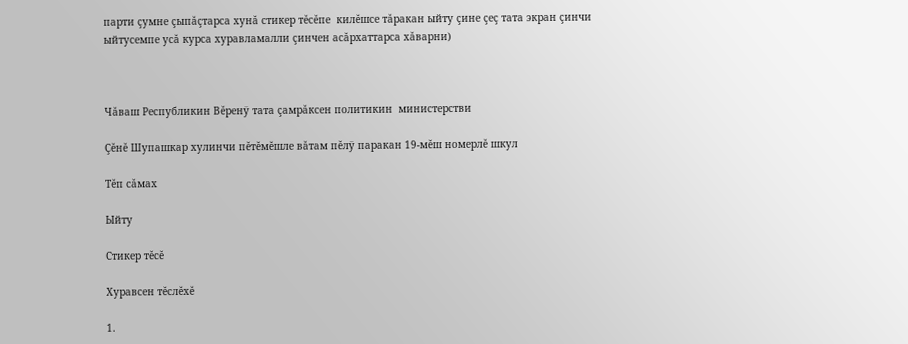парти çумне çыпăçтарса хунă стикер тĕсĕпе  килĕшсе тăракан ыйту çине çеç тата экран çинчи ыйтусемпе усă курса хуравламалли çинчен асăрхаттарса хăварни)



Чăваш Республикин Вĕренÿ тата çамрăксен политикин  министерстви

Çĕнĕ Шупашкар хулинчи пĕтĕмĕшле вăтам пĕлÿ паракан 19-мĕш номерлĕ шкул

Тĕп сăмах

Ыйту

Стикер тĕсĕ

Хуравсен тĕслĕхĕ

1.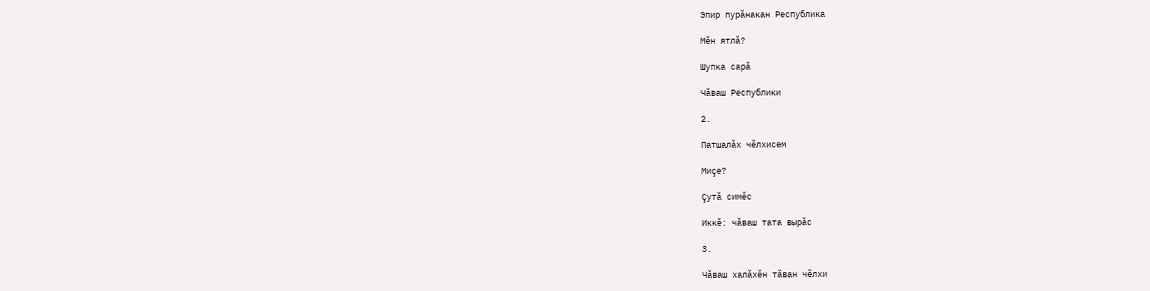Эпир пурăнакан Республика

Мĕн ятлă?

Шупка сарă

Чăваш Республики

2.

Патшалăх чĕлхисем

Миçе?

Çутă симĕс

Иккĕ: чăваш тата вырăс

3.

Чăваш халăхĕн тăван чĕлхи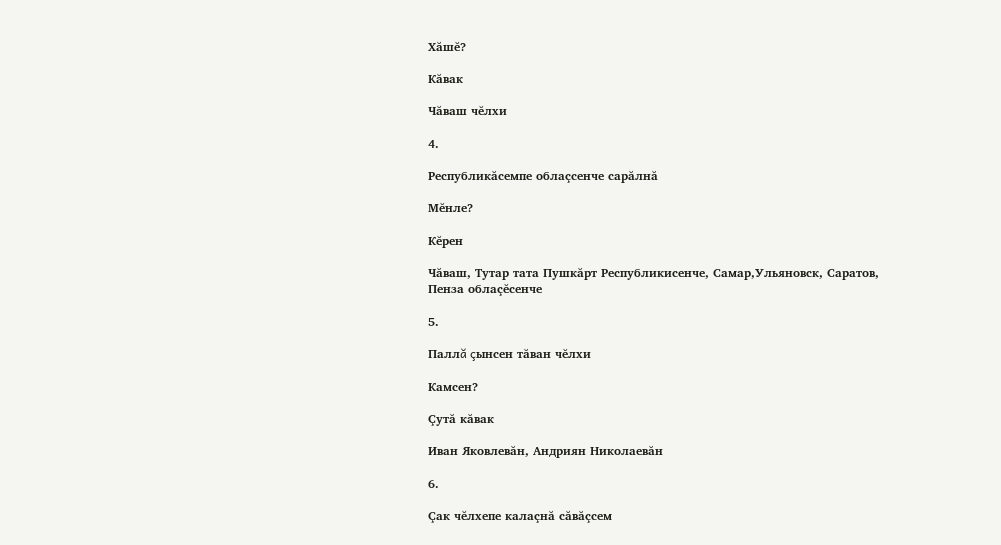Хăшĕ?

Кăвак

Чăваш чĕлхи

4.

Республикăсемпе облаçсенче сарăлнă

Мĕнле?

Кĕрен

Чăваш, Тутар тата Пушкăрт Республикисенче, Самар,Ульяновск, Саратов, Пенза облаçĕсенче

5.

Паллă çынсен тăван чĕлхи

Камсен?

Çутă кăвак

Иван Яковлевăн, Андриян Николаевăн

6.

Çак чĕлхепе калаçнă сăвăçсем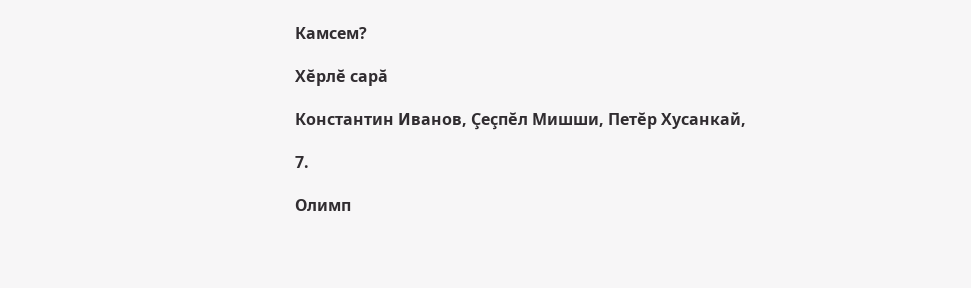Камсем?

Хĕрлĕ сарă

Константин Иванов, Çеçпĕл Мишши, Петĕр Хусанкай,

7.

Олимп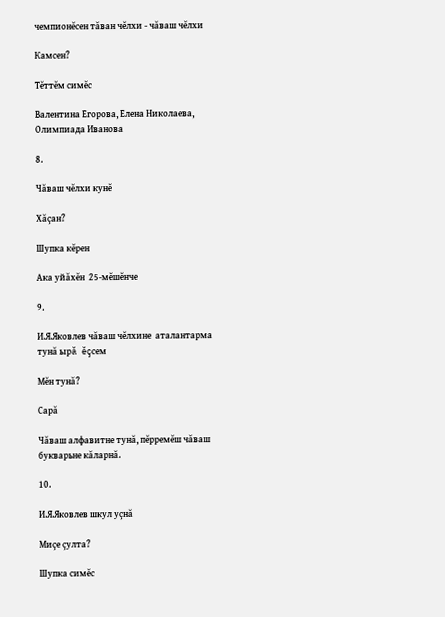чемпионĕсен тăван чĕлхи - чăваш чĕлхи

Камсен?

Тĕттĕм симĕс

Валентина Егорова, Елена Николаева, Олимпиада Иванова

8.

Чăваш чĕлхи кунĕ

Хăçан?

Шупка кĕрен

Ака уйăхĕн  25-мĕшĕнче

9.

И.Я.Яковлев чăваш чĕлхине  аталантарма тунă ырă ĕçсем

Мĕн тунă?

Сарă

Чăваш алфавитне тунă, пĕрремĕш чăваш букварьне кăларнă.

10.

И.Я.Яковлев шкул уçнă

Миçе çулта?

Шупка симĕс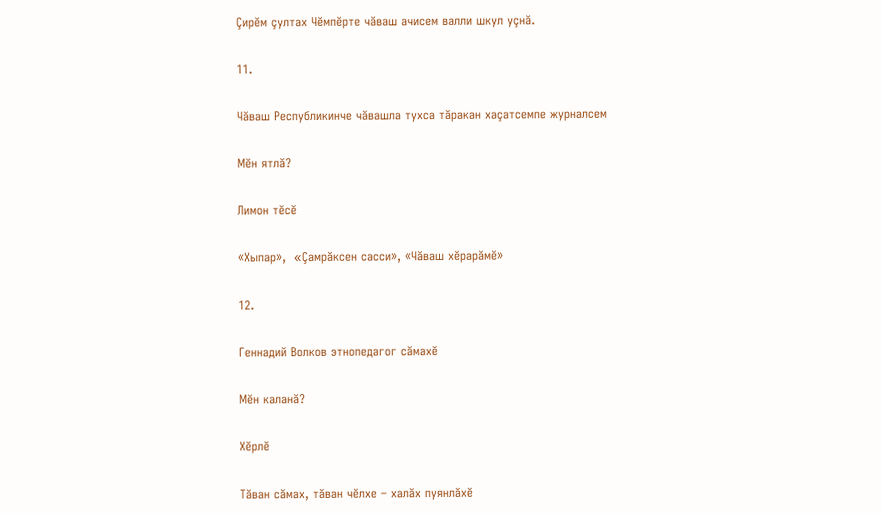Çирĕм çултах Чĕмпĕрте чăваш ачисем валли шкул уçнă.

11.

Чăваш Республикинче чăвашла тухса тăракан хаçатсемпе журналсем

Мĕн ятлă?

Лимон тĕсĕ

«Хыпар»,  «Çамрăксен сасси», «Чăваш хĕрарăмĕ»

12.

Геннадий Волков этнопедагог сăмахĕ

Мĕн каланă?

Хĕрлĕ

Тăван сăмах, тăван чĕлхе – халăх пуянлăхĕ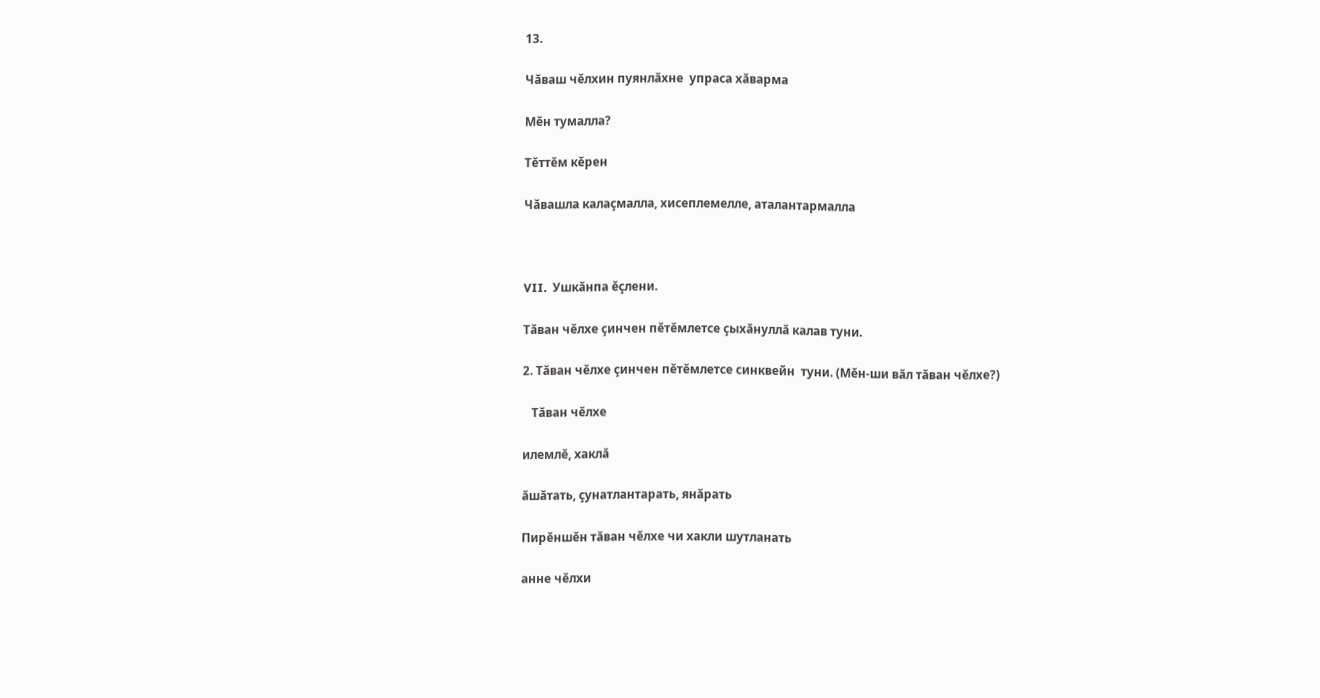13.

Чăваш чĕлхин пуянлăхне  упраса хăварма

Мĕн тумалла?

Тĕттĕм кĕрен

Чăвашла калаçмалла, хисеплемелле, аталантармалла



VII.  Ушкăнпа ĕçлени.

Тăван чĕлхе çинчен пĕтĕмлетсе çыхăнуллă калав туни.

2. Тăван чĕлхе çинчен пĕтĕмлетсе синквейн  туни. (Мĕн-ши вăл тăван чĕлхе?)

   Тăван чĕлхе

илемлĕ, хаклă

ăшăтать, çунатлантарать, янăрать

Пирĕншĕн тăван чĕлхе чи хакли шутланать

анне чĕлхи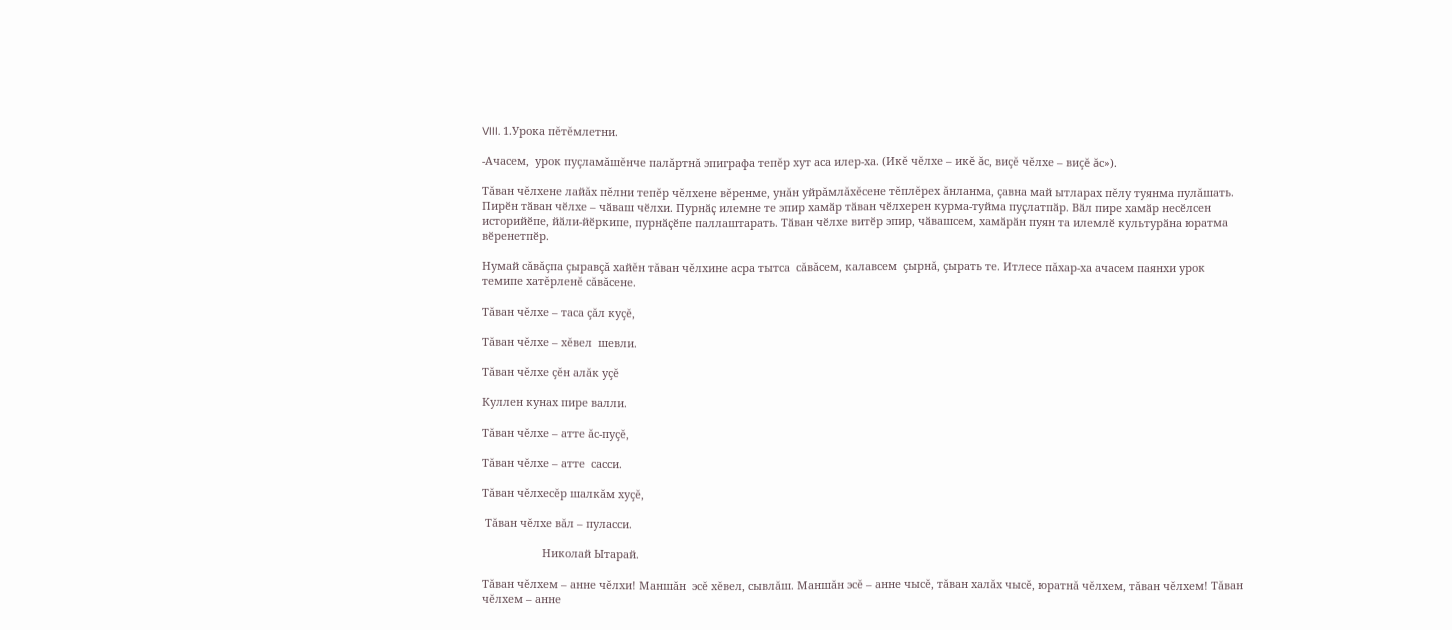VIII. 1.Урока пĕтĕмлетни.

-Ачасем,  урок пуçламăшĕнче палăртнă эпиграфа тепĕр хут аса илер-ха. (Икĕ чĕлхе – икĕ ăс, виçĕ чĕлхе – виçĕ ăс»).

Тăван чĕлхене лайăх пĕлни тепĕр чĕлхене вĕренме, унăн уйрăмлăхĕсене тĕплĕрех ăнланма, çавна май ытларах пĕлу туянма пулăшать. Пирӗн тӑван чӗлхе – чӑваш чӗлхи. Пурнӑҫ илемне те эпир хамӑр тӑван чӗлхерен курма-туйма пуҫлатпӑр. Вӑл пире хамӑр несӗлсен историйӗпе, йӑли-йӗркипе, пурнӑҫӗпе паллаштарать. Тӑван чӗлхе витӗр эпир, чӑвашсем, хамӑрӑн пуян та илемлӗ культурӑна юратма вӗренетпӗр.

Нумай сăвăçпа çыравçă хайĕн тăван чĕлхине асра тытса  сăвăсем, калавсем  çырнă, çырать те. Итлесе пăхар-ха ачасем паянхи урок темипе хатĕрленĕ сăвăсене.

Тăван чĕлхе – таса çăл куçĕ,

Тăван чĕлхе – хĕвел  шевли.

Тăван чĕлхе çĕн алăк уçĕ

Куллен кунах пире валли.

Тăван чĕлхе – атте ăс-пуçĕ,

Тăван чĕлхе – атте  сасси.

Тăван чĕлхесĕр шалкăм хуçĕ,

 Тăван чĕлхе вăл – пуласси.

                    Николай Ытарай.

Тăван чĕлхем – анне чĕлхи! Маншăн  эсĕ хĕвел, сывлăш. Маншăн эсĕ – анне чысĕ, тăван халăх чысĕ, юратнă чĕлхем, тăван чĕлхем! Тăван чĕлхем – анне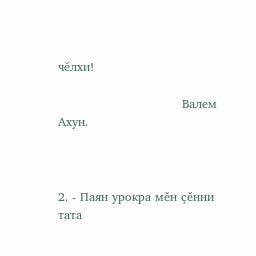чĕлхи!

                               Валем Ахун.



2. - Паян урокра мěн çěнни тата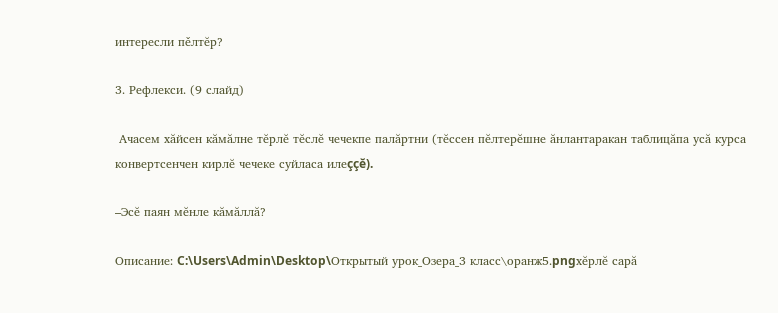интересли пěлтĕр?

3. Рефлекси. (9 слайд)

 Ачасем хăйсен кăмăлне тĕрлĕ тĕслĕ чечекпе палăртни (тĕссен пĕлтерĕшне ăнлантаракан таблицăпа усă курса конвертсенчен кирлĕ чечеке суйласа илеççĕ).

–Эсĕ паян мĕнле кăмăллă?

Описание: C:\Users\Admin\Desktop\Открытый урок_Озера_3 класс\оранж5.pngхĕрлĕ сарă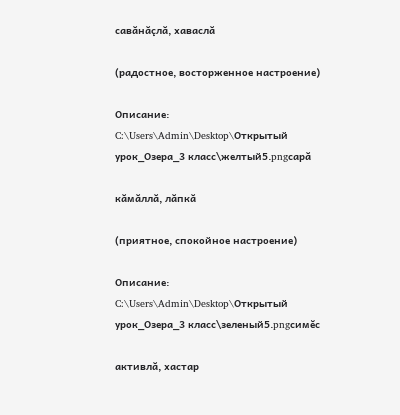савăнăçлă, хаваслă

(радостное, восторженное настроение)

Описание: C:\Users\Admin\Desktop\Открытый урок_Озера_3 класс\желтый5.pngсарă

кăмăллă, лăпкă

(приятное, спокойное настроение)

Описание: C:\Users\Admin\Desktop\Открытый урок_Озера_3 класс\зеленый5.pngсимĕс

активлă, хастар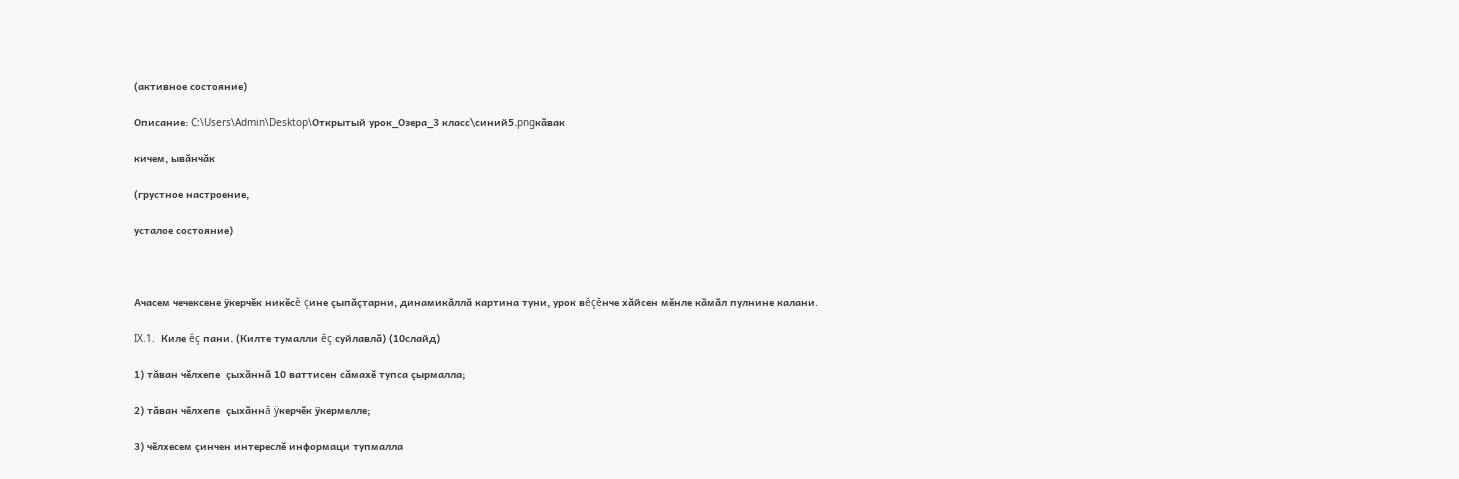(активное состояние)

Описание: C:\Users\Admin\Desktop\Открытый урок_Озера_3 класс\синий5.pngкăвак

кичем, ывăнчăк

(грустное настроение,

усталое состояние)



Ачасем чечексене ÿкерчĕк никĕсĕ çине çыпăçтарни, динамикăллă картина туни, урок вĕçĕнче хăйсен мĕнле кăмăл пулнине калани.

IX.1.  Киле ĕç пани. (Килте тумалли ĕç суйлавлă) (10слайд)

1) тăван чĕлхепе  çыхăннă 10 ваттисен сăмахĕ тупса çырмалла;

2) тăван чĕлхепе  çыхăннă ÿкерчĕк ÿкермелле;

3) чĕлхесем çинчен интереслĕ информаци тупмалла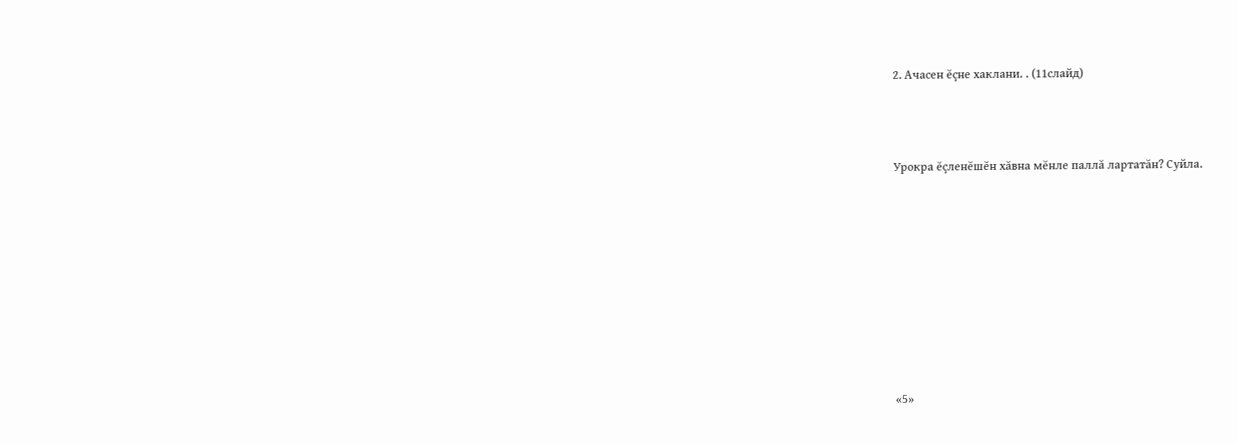2. Ачасен ĕçне хаклани. . (11слайд)



Урокра ĕçленĕшĕн хăвна мĕнле паллă лартатăн? Суйла.









«5»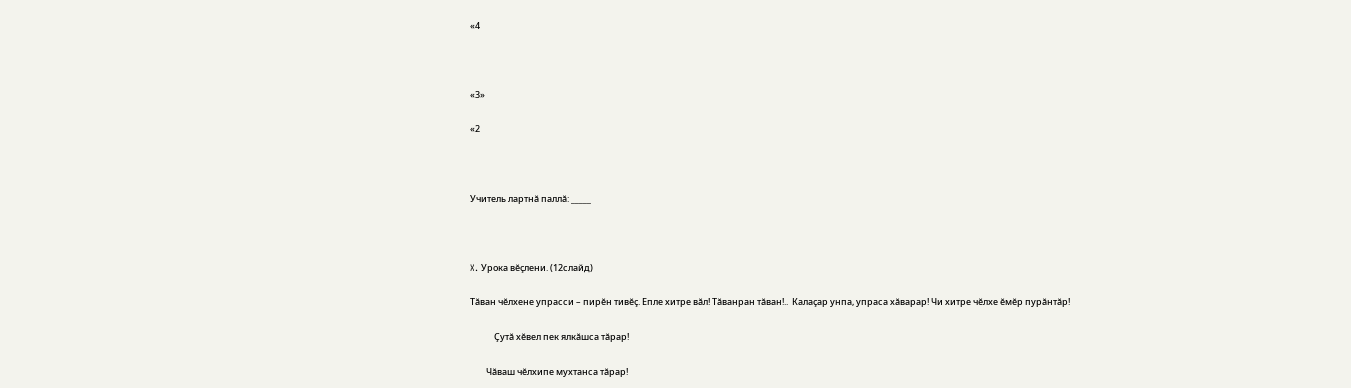«4



«3»

«2



Учитель лартнă паллă: _____



X. Урока вĕçлени. (12слайд)

Тăван чĕлхене упрасси – пирĕн тивĕç. Епле хитре вăл! Тăванран тăван!..  Калаçар унпа, упраса хăварар! Чи хитре чĕлхе ĕмĕр пурăнтăр!

        Çутă хĕвел пек ялкăшса тăрар!

        Чăваш чĕлхипе мухтанса тăрар!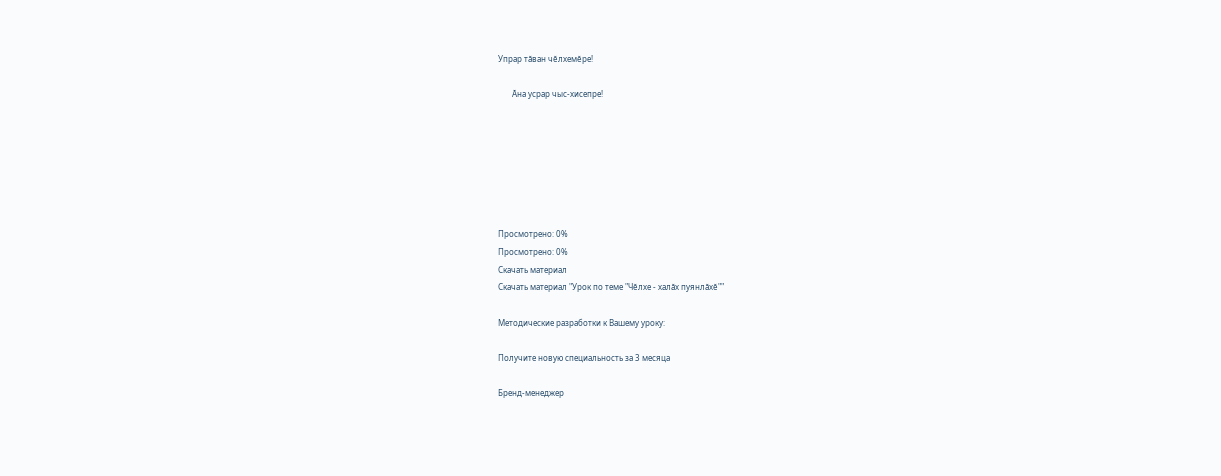Упрар тăван чĕлхемĕре!

       Ăна усрар чыс-хисепре!







Просмотрено: 0%
Просмотрено: 0%
Скачать материал
Скачать материал "Урок по теме "Чĕлхе - халăх пуянлăхĕ""

Методические разработки к Вашему уроку:

Получите новую специальность за 3 месяца

Бренд-менеджер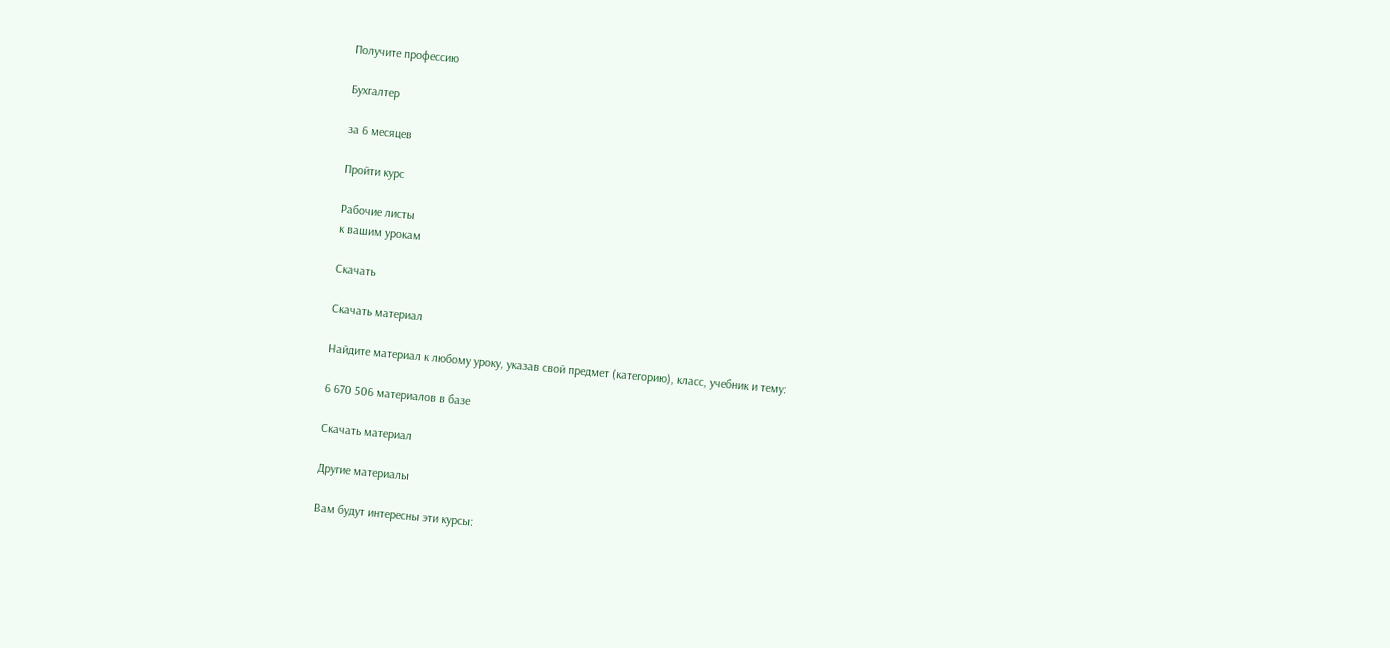Получите профессию

Бухгалтер

за 6 месяцев

Пройти курс

Рабочие листы
к вашим урокам

Скачать

Скачать материал

Найдите материал к любому уроку, указав свой предмет (категорию), класс, учебник и тему:

6 670 506 материалов в базе

Скачать материал

Другие материалы

Вам будут интересны эти курсы: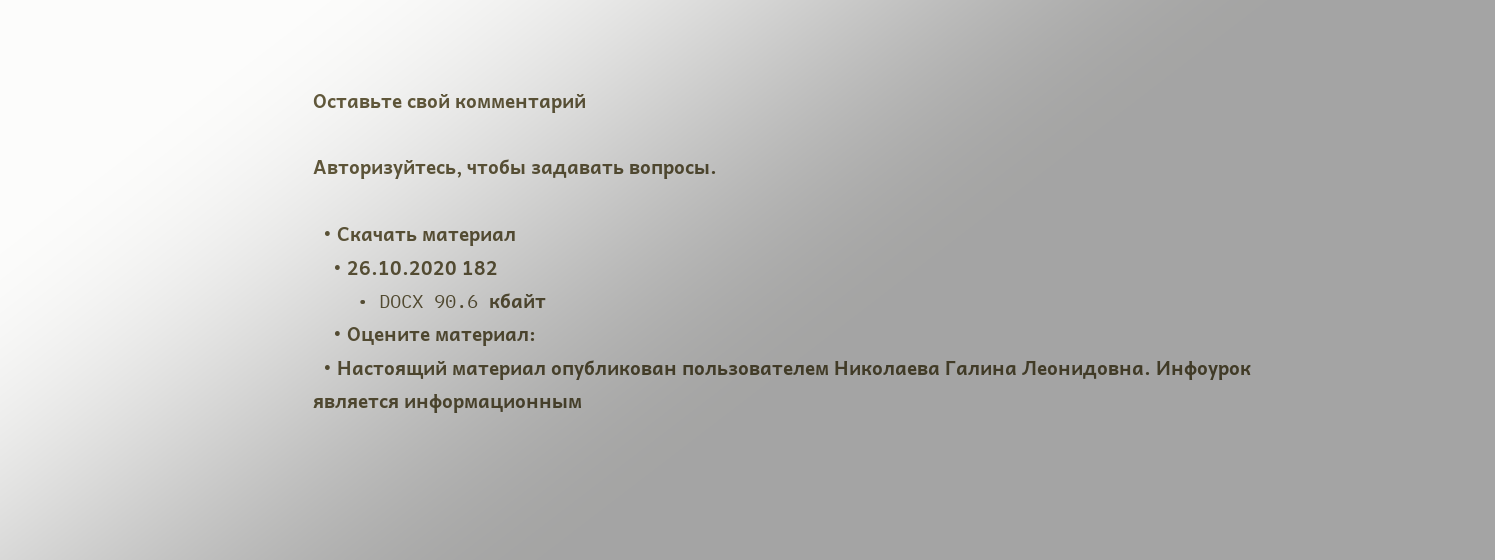Оставьте свой комментарий

Авторизуйтесь, чтобы задавать вопросы.

  • Скачать материал
    • 26.10.2020 182
    • DOCX 90.6 кбайт
    • Оцените материал:
  • Настоящий материал опубликован пользователем Николаева Галина Леонидовна. Инфоурок является информационным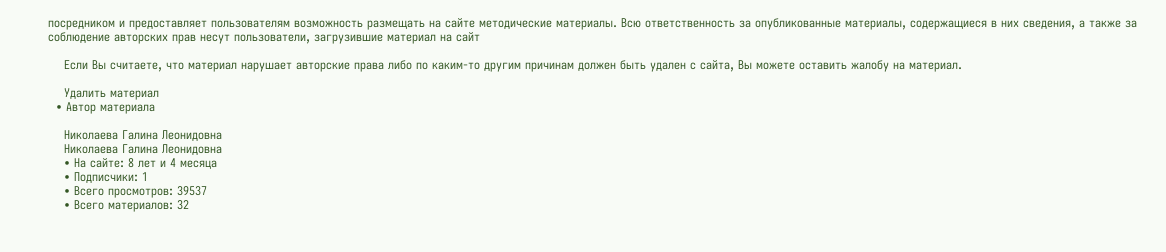посредником и предоставляет пользователям возможность размещать на сайте методические материалы. Всю ответственность за опубликованные материалы, содержащиеся в них сведения, а также за соблюдение авторских прав несут пользователи, загрузившие материал на сайт

    Если Вы считаете, что материал нарушает авторские права либо по каким-то другим причинам должен быть удален с сайта, Вы можете оставить жалобу на материал.

    Удалить материал
  • Автор материала

    Николаева Галина Леонидовна
    Николаева Галина Леонидовна
    • На сайте: 8 лет и 4 месяца
    • Подписчики: 1
    • Всего просмотров: 39537
    • Всего материалов: 32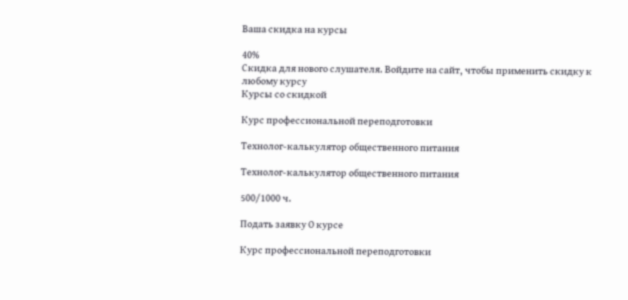Ваша скидка на курсы

40%
Скидка для нового слушателя. Войдите на сайт, чтобы применить скидку к любому курсу
Курсы со скидкой

Курс профессиональной переподготовки

Технолог-калькулятор общественного питания

Технолог-калькулятор общественного питания

500/1000 ч.

Подать заявку О курсе

Курс профессиональной переподготовки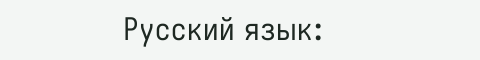Русский язык: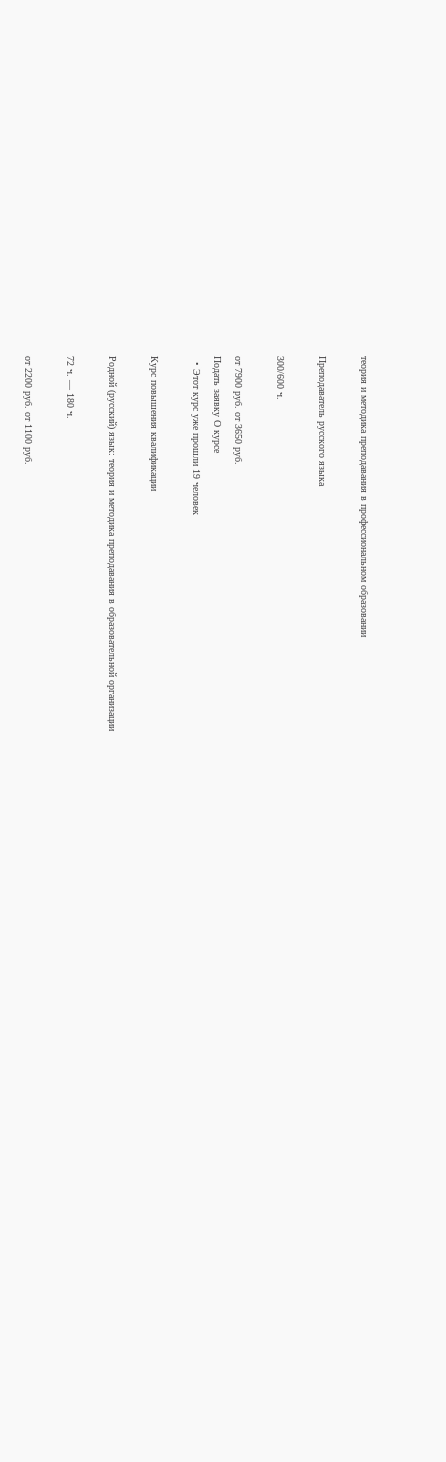теория и методика преподавания в профессиональном образовании

Преподаватель русского языка

300/600 ч.

от 7900 руб. от 3650 руб.
Подать заявку О курсе
  • Этот курс уже прошли 19 человек

Курс повышения квалификации

Родной (русский) язык: теория и методика преподавания в образовательной организации

72 ч. — 180 ч.

от 2200 руб. от 1100 руб.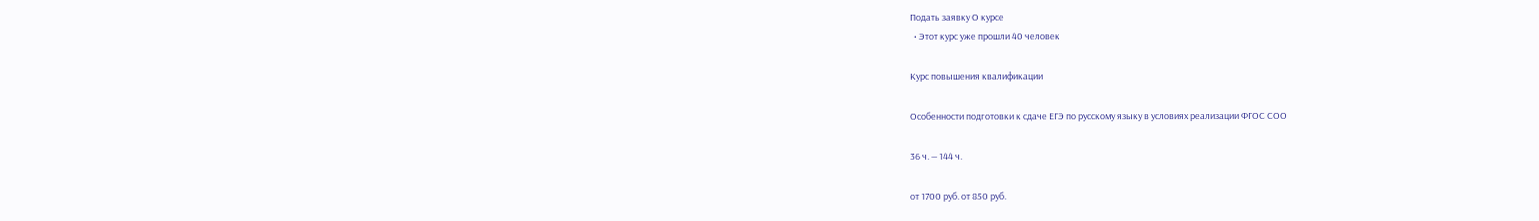Подать заявку О курсе
  • Этот курс уже прошли 40 человек

Курс повышения квалификации

Особенности подготовки к сдаче ЕГЭ по русскому языку в условиях реализации ФГОС СОО

36 ч. — 144 ч.

от 1700 руб. от 850 руб.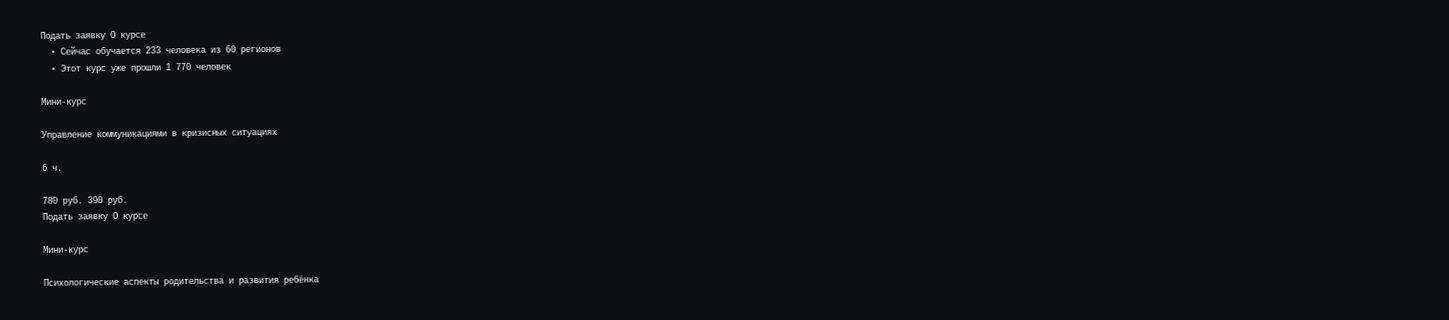Подать заявку О курсе
  • Сейчас обучается 233 человека из 60 регионов
  • Этот курс уже прошли 1 770 человек

Мини-курс

Управление коммуникациями в кризисных ситуациях

6 ч.

780 руб. 390 руб.
Подать заявку О курсе

Мини-курс

Психологические аспекты родительства и развития ребёнка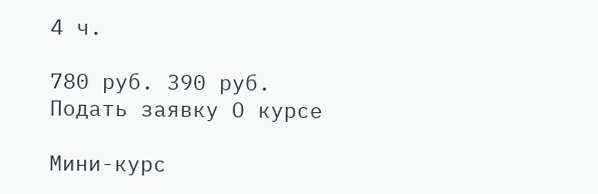4 ч.

780 руб. 390 руб.
Подать заявку О курсе

Мини-курс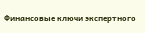Финансовые ключи экспертного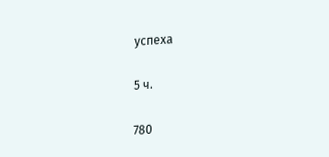успеха

5 ч.

780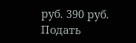руб. 390 руб.
Подать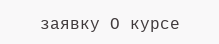заявку О курсе